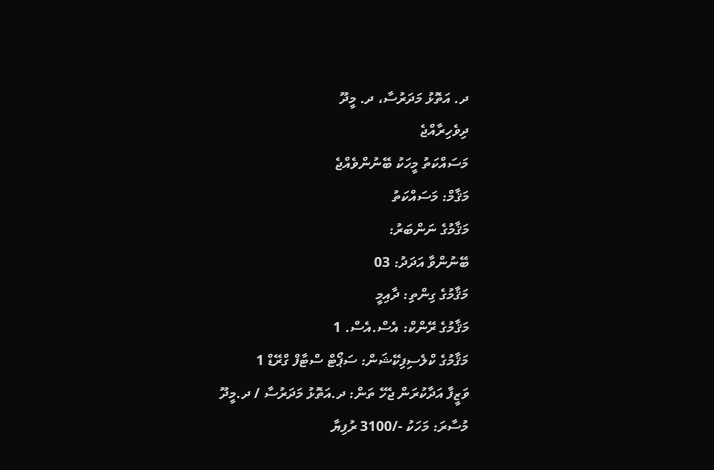ދ. އަތޮޅު މަދަރުސާ، ދ. މީދޫ
ދިވެހިރާއްޖެ
މަސައްކަތު މީހަކު ބޭނުންވެއްޖެ
މަޤާމް: މަސައްކަތު
މަޤާމުގެ ނަންބަރު:
ބޭނުންވާ އަދަދު: 03
މަޤާމުގެ ގިންތި: ދާއިމީ
މަޤާމުގެ ރޭންކް: އެސް.އެސް. 1
މަޤާމުގެ ކްލެސިފިކޭޝަން: ސަޕޯޓް ސްޓާފް ގްރޭޑް 1
ވަޒީފާ އަދާކުރަން ޖެހޭ ތަން: ދ.އަތޮޅު މަދަރުސާ / ދ.މީދޫ
މުސާރަ: މަހަކު -/3100 ރުފިޔާ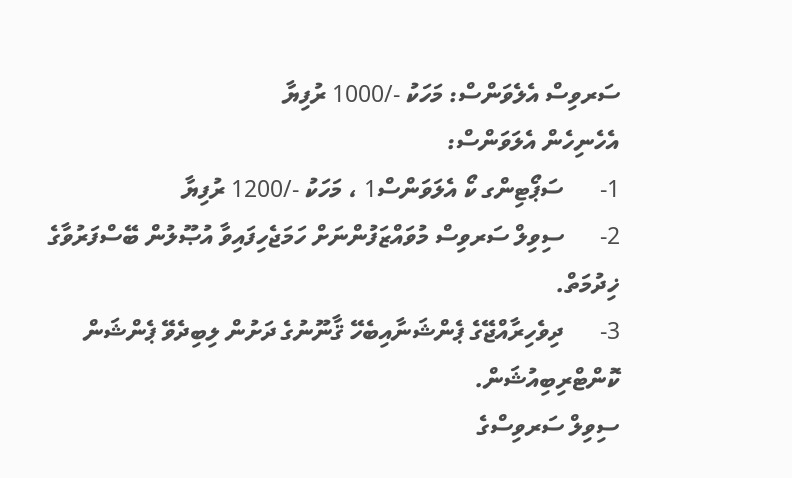ސަރވިސް އެލެވަންސް: މަހަކު -/1000 ރުފިޔާ
އެހެނިހެން އެލަވަންސް:
1-      ސަޕޯޓިންގ ކޯ އެލަވަންސް1 ، މަހަކު -/1200 ރުފިޔާ
2-      ސިވިލް ސަރވިސް މުވައްޒަފުންނަށް ހަމަޖެހިފައިވާ އުޞޫލުން ބޭސްފަރުވާގެ ޚިދުމަތް.
3-      ދިވެހިރާއްޖޭގެ ޕެންޝަނާއިބެހޭ ޤާނޫނުގެ ދަށުން ލިބިދެވޭ ޕެންޝަން ކޮންޓްރިބިއުޝަން.
ސިވިލް ސަރވިސްގެ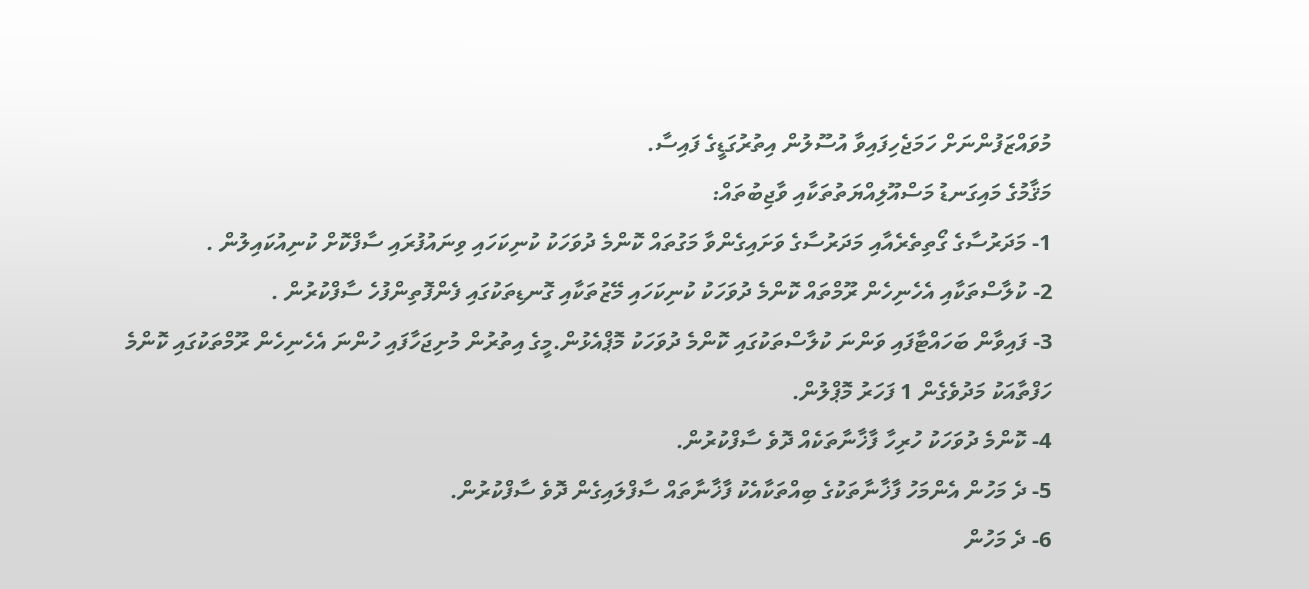މުވައްޒަފުންނަށް ހަމަޖެހިފައިވާ އުސޫލުން އިތުރުގަޑީގެ ފައިސާ.
މަޤާމުގެ މައިގަނޑު މަސްއޫލިއްޔަތުތަކާއި ވާޖިބުތައް:
1- މަދަރުސާގެ ގޯތިތެރެއާއި މަދަރުސާގެ ވަށައިގެންވާ މަގުތައް ކޮންމެ ދުވަހަކު ކުނިކަހައި ވިނައުފުރައި ސާފްކޮށް ކުނިއުކައިލުން .
2- ކުލާސްތަކާއި އެހެނިހެން ރޫމްތައް ކޮންމެ ދުވަހަކު ކުނިކަހައި މޭޒުތަކާއި ގޮނޑިތަކުގައި ފެންފޮތިންފުހެ ސާފްކުރުން .
3- ފައިވާން ބަހައްޓާފައި ވަންނަ ކުލާސްތަކުގައި ކޮންމެ ދުވަހަކު މޮޕްއެޅުން.މީގެ އިތުރުން މުށިޖަހާފައި ހުންނަ އެހެނިހެން ރޫމްތަކުގައި ކޮންމެ ހަފްތާއަކު މަދުވެގެން 1 ފަހަރު މޮޕްލުން.
4- ކޮންމެ ދުވަހަކު ހުރިހާ ފާޚާނާތަކެއް ދޮވެ ސާފްކުރުން.
5- ދެ މަހުން އެންމަހު ފާޚާނާތަކުގެ ބިއްތަކާއެކު ފާޚާނާތައް ސާފްލައިގެން ދޮވެ ސާފްކުރުން.
6- ދެ މަހުން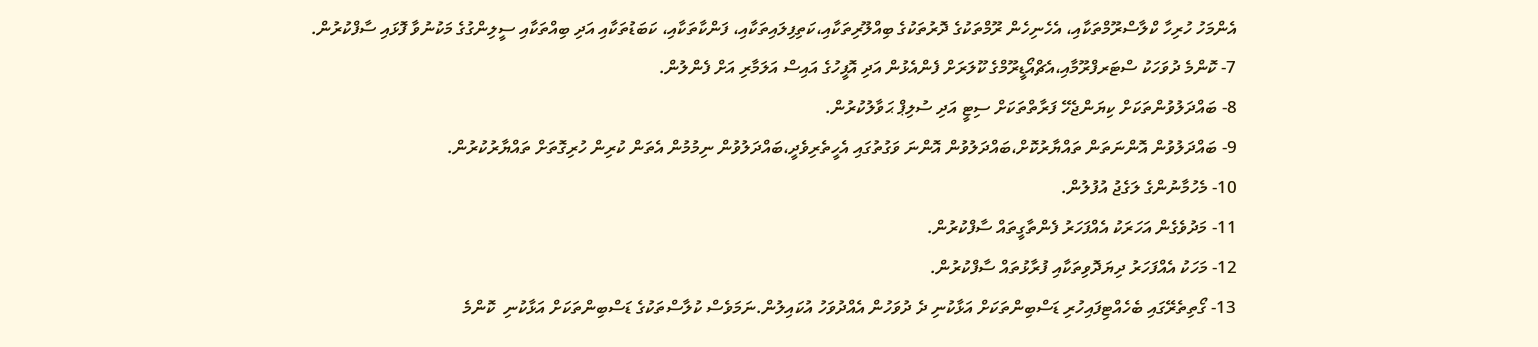އެންމަހު ހުރިހާ ކްލާސްރޫމްތަކާއި، އެހެނިހެން ރޫމްތަކުގެ ދޮރުތަކުގެ ބިއްލޫރިތަކާއި،ކަތިފިލައިތަކާއި، ފަންކާތަކާއި، ކަބަޑުތަކާއި އަދި ބިއްތަކާއި ސީލިންގުގެ މަކުނުވާ ފޮޅައި ސާފްކުރުން.
7- ކޮންމެ ދުވަހަކު ސްޓަރފްރޫމާއި،އެޗްއޯޑީރޫމްގެ ކޫލަރަށް ފެންއެޅުން އަދި އޮފީހުގެ އައިސް އަލަމާރި އަށް ފެންލުން.
8- ބައްދަލުވުންތަކަށް ކިޔަންޖެހޭ ފަރާތްތަކަށް ސިޓީ އަދި ސުލިޕް ޙަވާލުކުރުން.
9- ބައްދަލުވުން އޮންނަތަން ތައްޔާރުކޮށް،ބައްދަލުވުން އޮންނަ ވަގުތުގައި އެހީތެރިވެދީ،ބައްދަލުވުން ނިމުމުން އެތަން ކުރިން ހުރިގޮތަށް ތައްޔާރުކުރުން.
10- މެހުމާނުންގެ ލަގެޖު އުފުލުން.
11- މަދުވެގެން އަހަރަކު އެއްފަހަރު ފެންތާގީތައް ސާފްކުރުން.
12- މަހަކު އެއްފަހަރު ދިޔަދޮވިތަކާއި ފުރާޅުތައް ސާފްކުރުން.
13- ގޯތިތެރޭގައި ބެހެއްޓިފައިހުރި ޑަސްބިންތަކަށް އަޅާކުނި ދެ ދުވަހުން އެއްދުވަހު އުކައިލުން.ނަމަވެސް ކުލާސްތަކުގެ ޑަސްބިންތަކަށް އަޅާކުނި  ކޮންމެ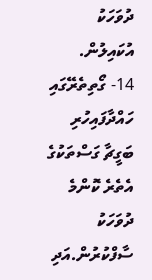ދުވަހަކު އުކައިލުން.
14- ގޯތިތެރޭގައި ހައްދާފައިހުރި ބަގީޗާ ގަސްތަކުގެ އެތެރެ ކޮންމެ ދުވަހަކު ސާފްކުރުން.އަދި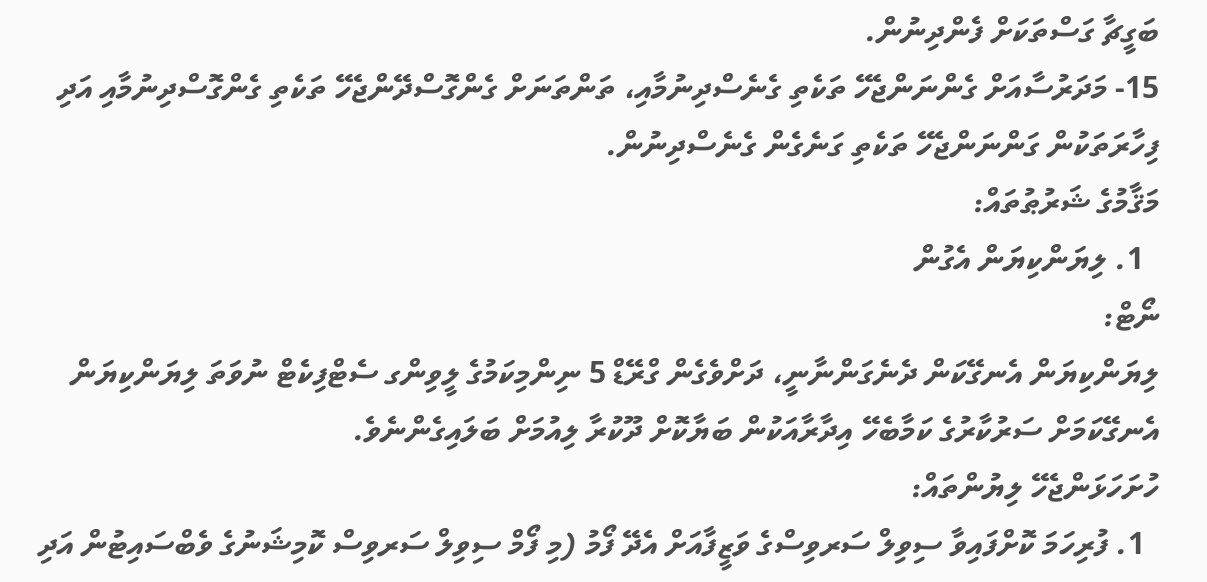ބަގީޗާ ގަސްތަކަށް ފެންދިނުން.
15- މަދަރުސާއަށް ގެންނަންޖެހޭ ތަކެތި ގެނެސްދިނުމާއި، ތަންތަނަށް ގެންގޮސްދޭންޖެހޭ ތަކެތި ގެންގޮސްދިނުމާއި އަދި ފިހާރަތަކުން ގަންނަންޖެހޭ ތަކެތި ގަނެގެން ގެނެސްދިނުން.
މަޤާމުގެ ޝަރުޠުތައް:
  1. ލިޔަންކިޔަން އެގުން
ނޯޓް:
ލިޔަންކިޔަން އެނގޭކަން ދެނެގަންނާނީ، ދަށްވެގެން ގްރޭޑް 5 ނިންމިކަމުގެ ލީވިންގ ސެޓްފިކެޓް ނުވަތަ ލިޔަންކިޔަން އެނގޭކަމަށް ސަރުކާރުގެ ކަމާބެހޭ އިދާރާއަކުން ބަޔާކޮށް ދޫކުރާ ލިއުމަށް ބަލައިގެންނެވެ.
ހުށަހަޅަންޖެހޭ ލިޔުންތައް:
  1. ފުރިހަމަ ކޮށްފައިވާ ސިވިލް ސަރވިސްގެ ވަޒީފާއަށް އެދޭ ފޯމު (މި ފޯމް ސިވިލް ސަރވިސް ކޮމިޝަނުގެ ވެބްސައިޓުން އަދި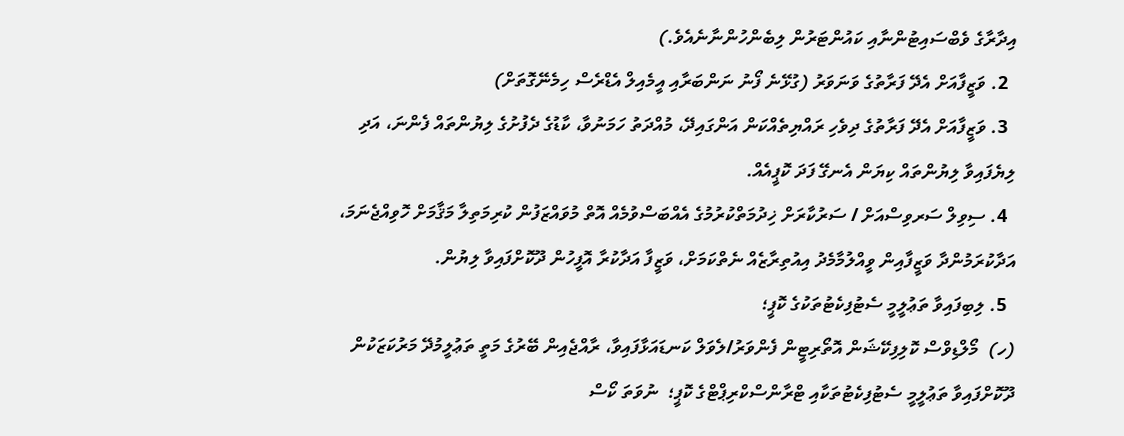އިދާރާގެ ވެބްސައިޓުންނާއި ކައުންޓަރުން ލިބެންހުންނާނެއެވެ.)
  2. ވަޒީފާއަށް އެދޭ ފަރާތުގެ ވަނަވަރު (ގުޅޭނެ ފޯނު ނަންބަރާއި އީމެއިލް އެޑްރެސް ހިމެނޭގޮތަށް)
  3. ވަޒީފާއަށް އެދޭ ފަރާތުގެ ދިވެހި ރައްޔިތެއްކަން އަންގައިދޭ، މުއްދަތު ހަމަނުވާ، ކާޑުގެ ދެފުށުގެ ލިޔުންތައް ފެންނަ، އަދި ލިޔެފައިވާ ލިޔުންތައް ކިޔަން އެނގޭ ފަދަ ކޮޕީއެއް.
  4. ސިވިލް ސަރވިސްއަށް / ސަރުކާރަށް ޚިދުމަތްކުރުމުގެ އެއްބަސްވުމެއް އޮތް މުވައްޒަފުން ކުރިމަތިލާ މަޤާމަށް ހޮވިއްޖެނަމަ، އަދާކުރަމުންދާ ވަޒީފާއިން ވީއްލުމާމެދު އިއުތިރާޒެއް ނެތްކަމަށް، ވަޒީފާ އަދާކުރާ އޮފީހުން ދޫކޮށްފައިވާ ލިޔުން.
  5. ލިބިފައިވާ ތަޢުލީމީ ސެޓުފިކެޓުތަކުގެ ކޮޕީ؛
(ހ)  މޯލްޑިވްސް ކޮލިފިކޭޝަން އޮތޯރިޓީން ފެންވަރު/ލެވަލް ކަނޑައަޅާފައިވާ، ރާއްޖެއިން ބޭރުގެ މަތީ ތަޢުލީމުދޭ މަރުކަޒަކުން ދޫކޮށްފައިވާ ތަޢުލީމީ ސެޓުފިކެޓުތަކާއި ޓްރާންސްކްރިޕްޓްގެ ކޮޕީ؛  ނުވަތަ ކޯސް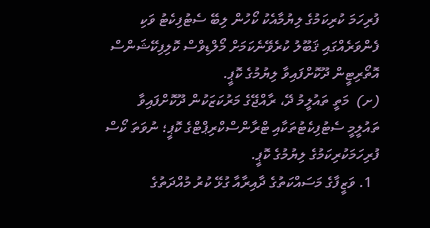ފުރިހަމަ ކުރިކަމުގެ ލިޔުމާއެކު ކޯހުން ލިބޭ ސެޓުފިކެޓު ވަކި ފެންވަރެއްގައި ޤަބޫލު ކުރެވޭނެކަމަށް މޯލްޑިވްސް ކޮލިފިކޭޝަންސް އޮތޯރިޓީން ދޫކޮށްފައިވާ ލިޔުމުގެ ކޮޕީ.
(ށ)  މަތީ ތައުލީމު ދޭ، ރާއްޖޭގެ މަރުކަޒަކުން ދޫކޮށްފައިވާ ތައުލީމީ ސެޓުފިކެޓުތަކާއި ޓްރާންސްކްރިޕްޓްގެ ކޮޕީ؛ ނުވަތަ ކޯސް ފުރިހަމަކުރިކަމުގެ ލިޔުމުގެ ކޮޕީ.
  1. ވަޒީފާގެ މަސައްކަތުގެ ދާއިރާއާ ގުޅޭ ކުރު މުއްދަތުގެ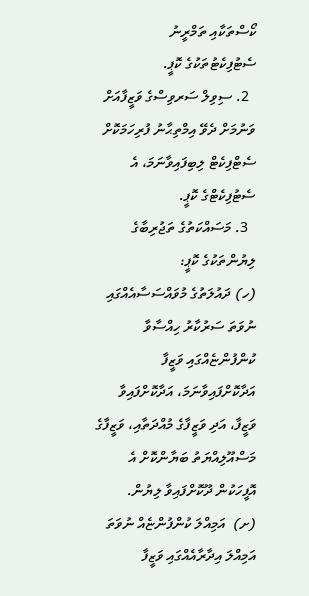ކޯސްތަކާއި ތަމްރީނު ސެޓުފިކެޓުތަކުގެ ކޮޕީ.
  2. ސިވިލް ސަރވިސްގެ ވަޒީފާއަށް ވަނުމަށް ދެވޭ އިމްތިޙާނު ފުރިހަމަކޮށް ސެޓްފިކެޓް ލިބިފައިވާނަމަ، އެ ސެޓުފިކެޓްގެ ކޮޕީ.
  3. މަސައްކަތުގެ ތަޖުރިބާގެ ލިޔުންތަކުގެ ކޮޕީ:
(ހ) ދައުލަތުގެ މުވައްސަސާއެއްގައި ނުވަތަ ސަރުކާރު ހިއްސާވާ ކުންފުންޏެއްގައި ވަޒީފާ އަދާކޮށްފައިވާނަމަ، އަދާކޮށްފައިވާ ވަޒީފާ، އަދި ވަޒީފާގެ މުއްދަތާއި، ވަޒީފާގެ މަސްއޫލިއްޔަތު ބަޔާންކޮށް އެ އޮފީހަކުން ދޫކޮށްފައިވާ ލިޔުން.
(ށ)  އަމިއްލަ ކުންފުންޏެއް ނުވަތަ އަމިއްލަ އިދާރާއެއްގައި ވަޒީފާ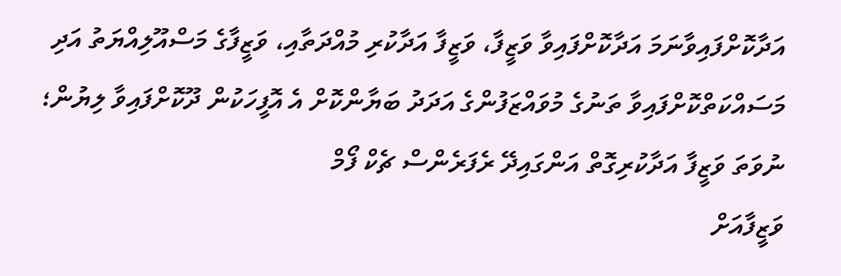އަދާކޮށްފައިވާނަމަ އަދާކޮށްފައިވާ ވަޒީފާ، ވަޒީފާ އަދާކުރި މުއްދަތާއި، ވަޒީފާގެ މަސްއޫލިއްޔަތު އަދި މަސައްކަތްކޮށްފައިވާ ތަނުގެ މުވައްޒަފުންގެ އަދަދު ބަޔާންކޮށް އެ އޮފީހަކުން ދޫކޮށްފައިވާ ލިޔުން؛ ނުވަތަ ވަޒީފާ އަދާކުރިގޮތް އަންގައިދޭ ރެފަރެންސް ޗެކް ފޯމް
ވަޒީފާއަށް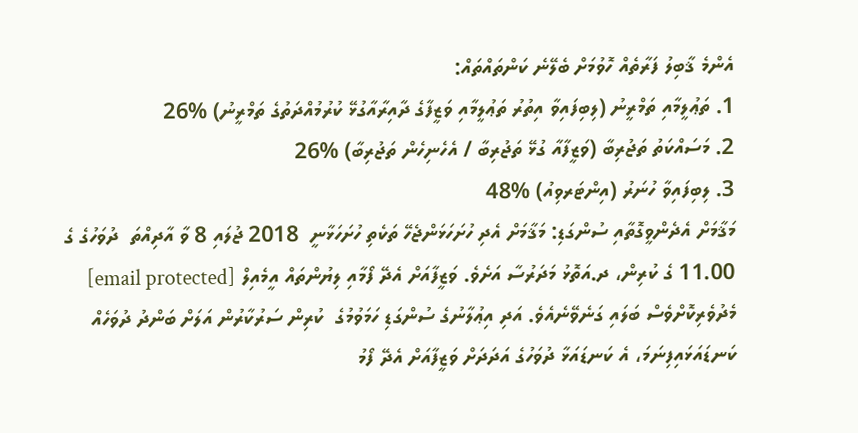އެންމެ ޤާބިލު ފަރާތެއް ހޮވުމަށް ބެލޭނެ ކަންތައްތައް:
1. ތަޢުލީމާއި ތަމްރީނު (ލިބިފައިވާ އިތުރު ތަޢުލީމާއި ވަޒީފާގެ ދާއިރާއާގުޅޭ ކުރުމުއްދަތުގެ ތަމްރީނު) %26
2. މަސައްކަތު ތަޖުރިބާ (ވަޒީފާއާ ގުޅޭ ތަޖުރިބާ / އެހެނިހެން ތަޖުރިބާ) %26
3. ލިބިފައިވާ ހުނަރު (އިންޓަރވިއު) %48
މަޤާމަށް އެދެންވީގޮތާއި ސުންގަޑި: މަޤާމަށް އެދި ހުށަހަޅަންޖެހޭ ތަކެތި ހުށަހަޅާނީ  2018 ޖުލައި 8 ވާ އާދިއްތަ  ދުވަހުގެ ގެ 11.00 ގެ ކުރިން، ދ.އަތޮޅު މަދަރުސާ އަށެވެ. ވަޒީފާއަށް އެދޭ ފޯމާއި ލިޔުންތައް އީމެއިލް [email protected] މެދުވެރިކޮށްވެސް ބަލައި ގަނެވޭނެއެވެ. އަދި އިޢުލާނުގެ ސުންގަޑި ހަމަވުމުގެ  ކުރިން ސަރުކާރުން އަލަށް ބަންދު ދުވަހެއް ކަނޑައަޅައިފިނަމަ، އެ ކަނޑައަޅާ ދުވަހުގެ އަދަދަށް ވަޒީފާއަށް އެދޭ ފޯމު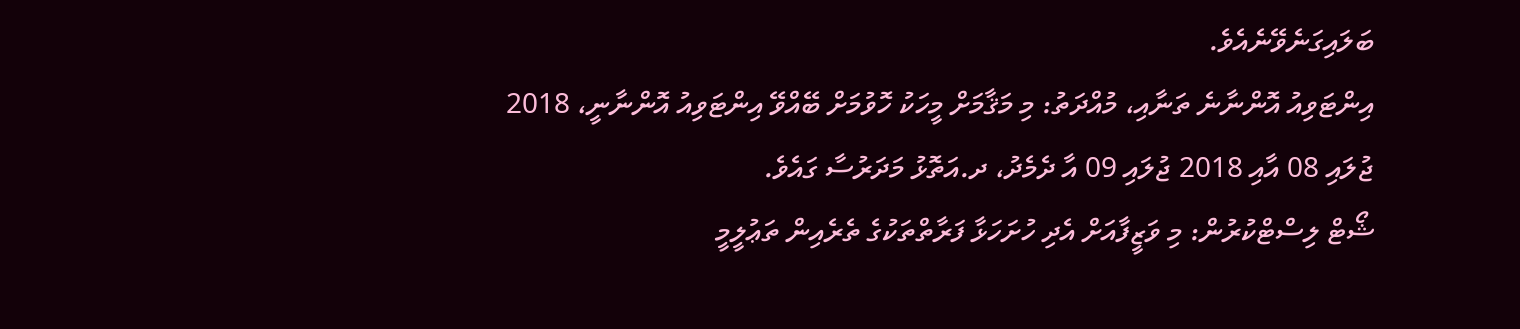ބަލައިގަނެވޭނެއެވެ.
އިންޓަވިއު އޮންނާނެ ތަނާއި، މުއްދަތު: މި މަޤާމަށް މީހަކު ހޮވުމަށް ބޭއްވޭ އިންޓަވިއު އޮންނާނީ، 2018 ޖުލައި 08 އާއި 2018 ޖުލައި 09 އާ ދެމެދު، ދ.އަތޮޅު މަދަރުސާ ގައެވެ.
ޝޯޓް ލިސްޓްކުރުން: މި ވަޒީފާއަށް އެދި ހުށަހަޅާ ފަރާތްތަކުގެ ތެރެއިން ތަޢުލީމީ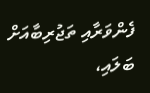ފެންވަރާއި ތަޖުރިބާއަށް ބަލައި،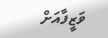ވަޒީފާއަށް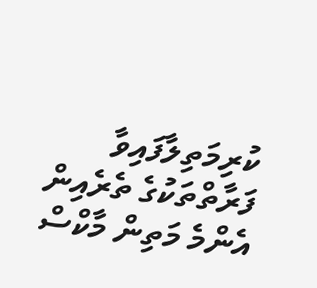ކުރިމަތިލާފައިވާ ފަރާތްތަކުގެ ތެރެއިން އެންމެ މަތިން މާކްސް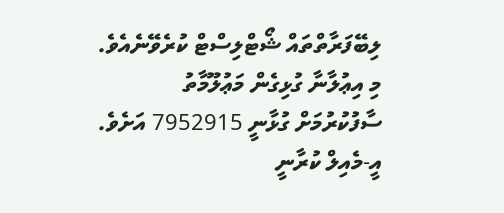ލިބޭފަރާތްތައް ޝޯޓްލިސްޓް ކުރެވޭނެއެވެ.
މި އިޢުލާނާ ގުޅިގެން މަޢުލޫމާތު ސާފުކުރުމަށް ގުޅާނީ 7952915 އަށެވެ.  އީ-މެއިލް ކުރާނީ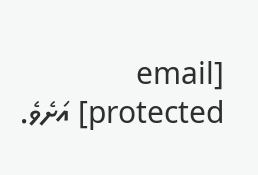[email protected] އަށެވެ.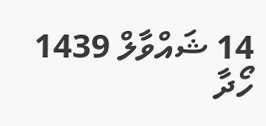14 ޝައްވާލް 1439
ހޯދާ